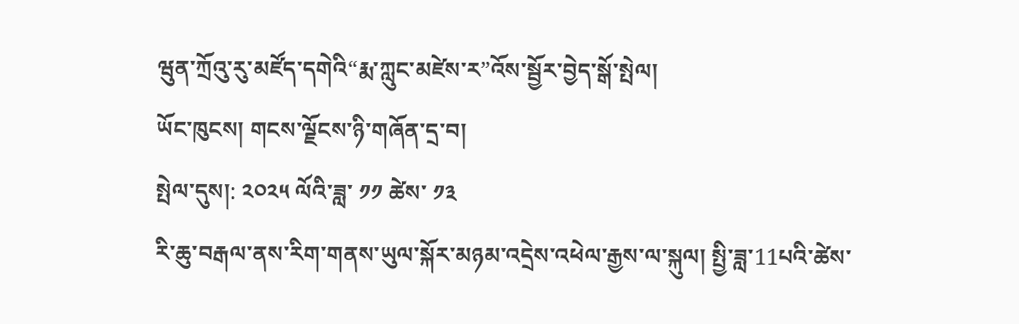ཝུན་ཀྲོའུ་རུ་མཛོད་དགེའི“རྨ་ཀླུང་མཛེས་ར”འོས་སྦྱོར་བྱེད་སྒོ་སྤེལ།
ཡོང་ཁུངས། གངས་ལྗོངས་ཉི་གཞོན་དྲ་བ།
སྤེལ་དུས།: ༢༠༢༥ ལོའི་ཟླ་ ༡༡ ཚེས་ ༡༣
རི་ཆུ་བརྒལ་ནས་རིག་གནས་ཡུལ་སྐོར་མཉམ་འདྲེས་འཕེལ་རྒྱས་ལ་སྐུལ། སྤྱི་ཟླ་11པའི་ཚེས་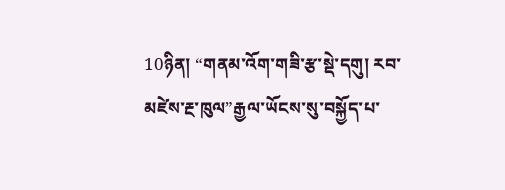10ཉིན། “གནམ་འོག་གཟི་རྩ་སྡེ་དགུ། རབ་མཛེས་རྔ་ཁུལ”རྒྱལ་ཡོངས་སུ་བསྐྱོད་པ་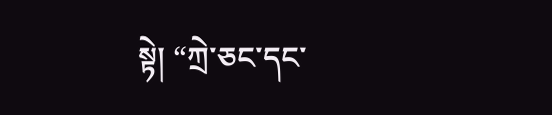སྟེ། “ཀྲེ་ཅང་དང་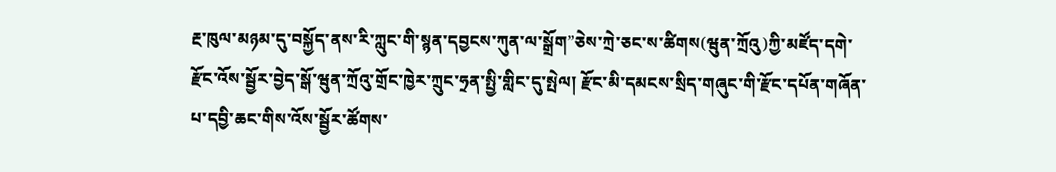རྔ་ཁུལ་མཉམ་དུ་བསྐྱོད་ནས་རི་ཀླུང་གི་སྙན་དབྱངས་ཀུན་ལ་སྒྲོག”ཅེས་ཀྲེ་ཅང་ས་ཚིགས(ཝུན་ཀྲོའུ)ཀྱི་མཛོད་དགེ་རྫོང་འོས་སྦྱོར་བྱེད་སྒོ་ཝུན་ཀྲོའུ་གྲོང་ཁྱེར་ཀྲུང་ཧྲན་སྤྱི་གླིང་དུ་སྤེལ། རྫོང་མི་དམངས་སྲིད་གཞུང་གི་རྫོང་དཔོན་གཞོན་པ་དབྱི་ཆང་གིས་འོས་སྦྱོར་ཚོགས་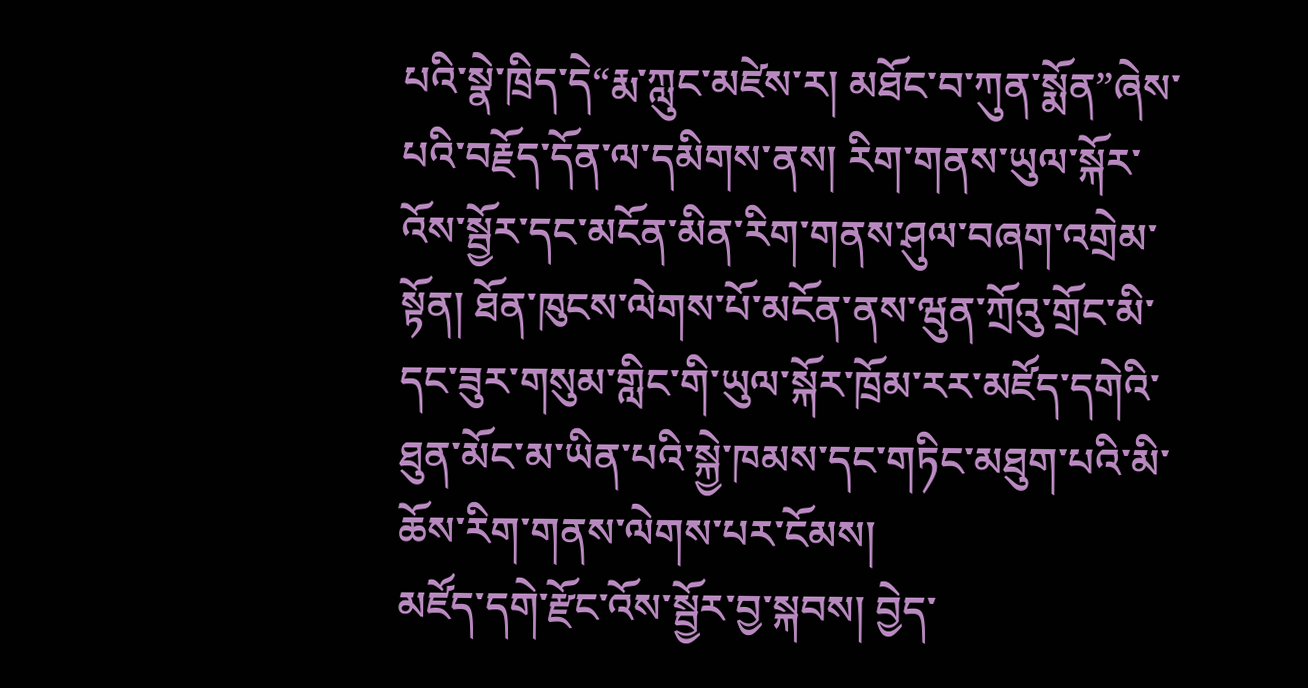པའི་སྣེ་ཁྲིད་དེ“རྨ་ཀླུང་མཛེས་ར། མཐོང་བ་ཀུན་སྨོན”ཞེས་པའི་བརྗོད་དོན་ལ་དམིགས་ནས། རིག་གནས་ཡུལ་སྐོར་འོས་སྦྱོར་དང་མངོན་མིན་རིག་གནས་ཤུལ་བཞག་འགྲེམ་སྟོན། ཐོན་ཁུངས་ལེགས་པོ་མངོན་ནས་ཝུན་ཀྲོའུ་གྲོང་མི་དང་ཟུར་གསུམ་གླིང་གི་ཡུལ་སྐོར་ཁྲོམ་རར་མཛོད་དགེའི་ཐུན་མོང་མ་ཡིན་པའི་སྐྱེ་ཁམས་དང་གཏིང་མཐུག་པའི་མི་ཆོས་རིག་གནས་ལེགས་པར་ངོམས།
མཛོད་དགེ་རྫོང་འོས་སྦྱོར་བྱ་སྐབས། བྱེད་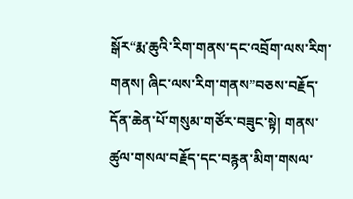སྒོར“རྨ་ཆུའི་རིག་གནས་དང་འབྲོག་ལས་རིག་གནས། ཞིང་ལས་རིག་གནས”བཅས་བརྗོད་དོན་ཆེན་པོ་གསུམ་གཙོར་བཟུང་སྟེ། གནས་ཚུལ་གསལ་བརྗོད་དང་བརྙན་མིག་གསལ་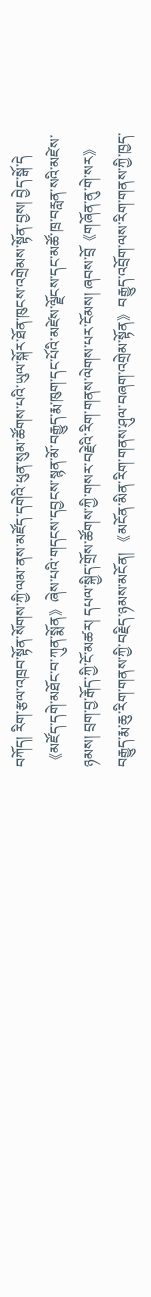བཀོད། རིག་རྩལ་འཁྲབ་སྟོན་སོགས་ཀྱི་ལམ་ནས་མཛོད་དགེའི་ཕུན་སུམ་ཚོགས་པའི་ཡུལ་སྐོར་ཐོན་ཁུངས་འགྲེམས་སྟོན་བྱས། བྱེད་སྒོ་དེ《མཛོད་དགེ་མཐོང་བ་ཀུན་སྨོན》ཞེས་པའི་གདངས་དབྱངས་སྙན་མོ་བརྒྱུད་རྨ་ཁུག་དང་པོའི་མཛེས་ལྗོངས་དང་མཚོ་ཁྲ་བརླན་སའི་མཛེས་ཉམས། བྲག་བྱ་རྒོད་ཀྱི་ངོ་མཚར། དཔལ་སྐྱིད་གྲོས་ཚོགས་ཀྱི་གསར་བརྗེའི་རིག་གནས་ལེགས་པར་ངོམས། ཞབས་བྲོ《གཞོན་ནུ་གེ་སར》བརྒྱུད་རྨ་ཆུ་རིག་གནས་ཀྱི་བརྗིད་ཉམས་མངོན། 《མངོན་མིན་རིག་གནས་ཤུལ་བཞག་འགྲེམ་སྟོན》བརྒྱུད་འབྲོག་ལས་རིག་གནས་ཀྱི་ཁྱད་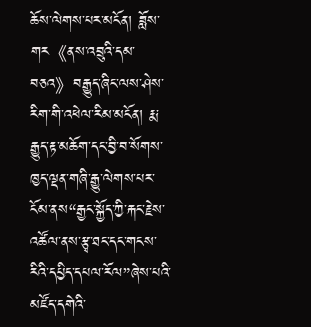ཆོས་ལེགས་པར་མངོན། ཟློས་གར《ནས་འབྲུའི་དམ་བཅའ》བརྒྱུད་ཞིང་ལས་ཤེས་རིག་གི་འཕེལ་རིམ་མངོན། རྨ་རྒྱུད་རྟ་མཆོག་དང་བྱི་བ་སོགས་ཁྱད་ལྡན་གཞི་རྒྱུ་ལེགས་པར་ངོམ་ནས“རྒྱང་སྐྱོད་ཀྱི་རྐང་རྗེས་འཚོལ་ནས་རྩྭ་ཐང་དང་གངས་རིའི་དཔྱིད་དཔལ་རོལ”ཞེས་པའི་མཛོད་དགེའི་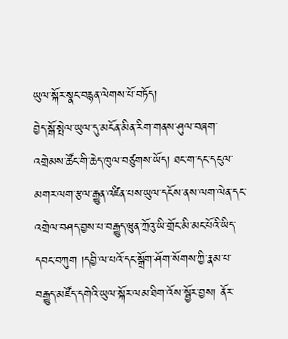ཡུལ་སྐོར་སྣང་བརྙན་ལེགས་པོ་བཏོད།
བྱེད་སྒོ་སྤེལ་ཡུལ་དུ་མངོན་མིན་རིག་གནས་ཤུལ་བཞག་འགྲེམས་ཚོང་གི་ཆེད་ཁུལ་བཙུགས་ཡོད། ཐང་ག་དང་དངུལ་མགར་ལག་རྩལ་རྒྱུན་འཛིན་པས་ཡུལ་དངོས་ནས་ལག་ལེན་དང་འགྲེལ་བཤད་བྱས་པ་བརྒྱུད་ཝུན་ཀྲོའུ་ཡི་གྲོང་མི་མང་པོའི་ཡིད་དབང་བཀུག །དབྱི་ལ་པའོ་དང་སྒྲོག་ཤོག་སོགས་ཀྱི་རྣམ་པ་བརྒྱུད་མཛོད་དགེའི་ཡུལ་སྐོར་ལམ་ཐིག་འོས་སྦྱོར་བྱས། ནོར་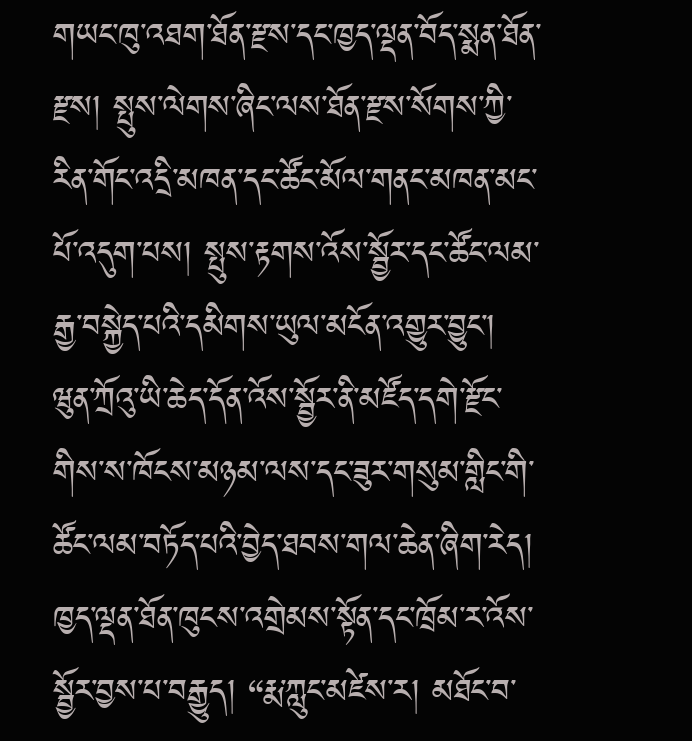གཡང་ཁུ་འཐག་ཐོན་རྫས་དང་ཁྱད་ལྡན་བོད་སྨན་ཐོན་རྫས། སྤུས་ལེགས་ཞིང་ལས་ཐོན་རྫས་སོགས་ཀྱི་རིན་གོང་འདྲི་མཁན་དང་ཚོང་མོལ་གནང་མཁན་མང་པོ་འདུག་པས། སྤུས་རྟགས་འོས་སྦྱོར་དང་ཚོང་ལམ་རྒྱ་བསྐྱེད་པའི་དམིགས་ཡུལ་མངོན་འགྱུར་བྱུང་།
ཝུན་ཀྲོའུ་ཡི་ཆེད་དོན་འོས་སྦྱོར་ནི་མཛོད་དགེ་རྫོང་གིས་ས་ཁོངས་མཉམ་ལས་དང་ཟུར་གསུམ་གླིང་གི་ཚོང་ལམ་བཏོད་པའི་བྱེད་ཐབས་གལ་ཆེན་ཞིག་རེད། ཁྱད་ལྡན་ཐོན་ཁུངས་འགྲེམས་སྟོན་དང་ཁྲོམ་ར་འོས་སྦྱོར་བྱས་པ་བརྒྱུད། “རྨ་ཀླུང་མཛེས་ར། མཐོང་བ་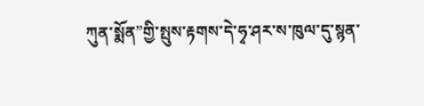ཀུན་སྨོན”གྱི་སྤུས་རྟགས་དེ་ཧྭ་ཤར་ས་ཁུལ་དུ་སྙན་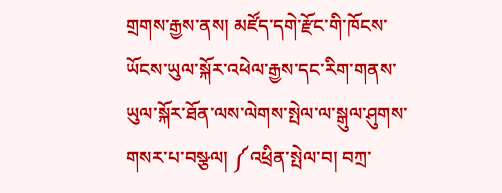གྲགས་རྒྱས་ནས། མཛོད་དགེ་རྫོང་གི་ཁོངས་ཡོངས་ཡུལ་སྐོར་འཕེལ་རྒྱས་དང་རིག་གནས་ཡུལ་སྐོར་ཐོན་ལས་ལེགས་སྤེལ་ལ་སྒུལ་ཤུགས་གསར་པ་བསྩལ། ༼འཕྲིན་སྤེལ་བ། བཀྲ་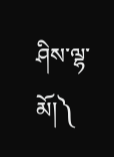ཤིས་ལྷ་མོ།༽